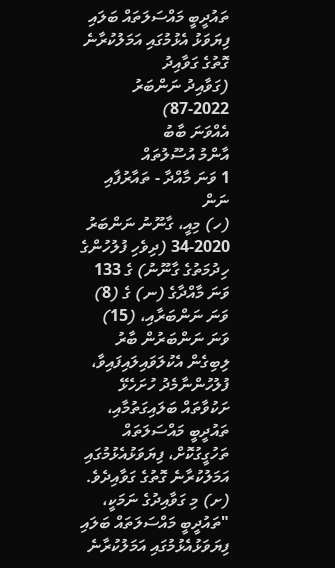ތައުދީބީ މައްސަލަތައް ބަލައި ފިޔަވަޅު އެޅުމުގައި އަމަލުކުރާނެ ގޮތުގެ ގަވާއިދު
(ގަވާއިދު ނަންބަރު 2022-87)
އެއްވަނަ ބާބު
އާންމު އުސޫލުތައް
1 ވަނަ މާއްދާ - ތައާރުފާއި ނަން
(ހ) މިއީ، ގާނޫނު ނަންބަރު 2020-34 (ދިވެހި ފުލުހުންގެ ހިދުމަތުގެ ގާނޫނު) ގެ 133 ވަނަ މާއްދާގެ (ނ) ގެ (8) ވަނަ ނަންބަރާއި، (15) ވަނަ ނަންބަރުން ބާރު ލިބިގެން އެކުލަވައިލައިފައިވާ، ފުލުހުންނާމެދު ހުށަހެޅޭ ށަކުވާތައް ބަލައިގަތުމާއި، ތައުދީބީ މައްސަލަތައް ތަހުގީގުކޮށް، ފިޔަވަޅުއެޅުމުގައި އަމަލުކުރާނެ ގޮތުގެ ގަވާއިދެވެ.
(ށ) މި ގަވާއިދުގެ ނަމަކީ، "ތައުދީބީ މައްސަލަތައް ބަލައި ފިޔަވަޅުއެޅުމުގައި އަމަލުކުރާނެ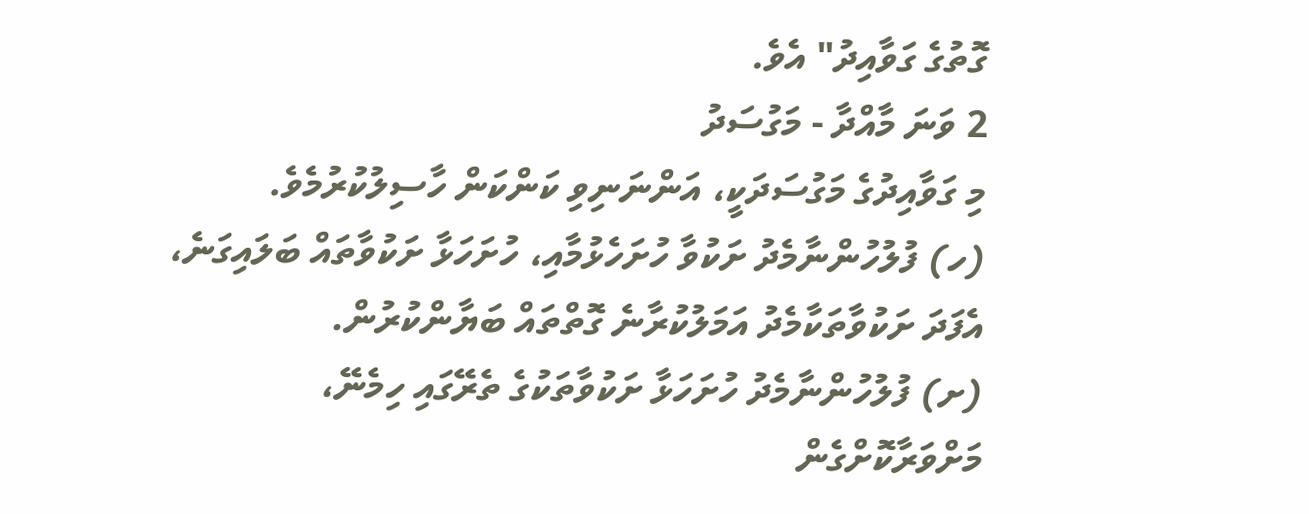ގޮތުގެ ގަވާއިދު" އެވެ.
2 ވަނަ މާއްދާ - މަގުސަދު
މި ގަވާއިދުގެ މަގުސަދަކީ، އަންނަނިވި ކަންކަން ހާސިލުކުރުމެވެ.
(ހ) ފުލުހުންނާމެދު ށަކުވާ ހުށަހެޅުމާއި، ހުށަހަޅާ ށަކުވާތައް ބަލައިގަނެ، އެފަދަ ށަކުވާތަކާމެދު އަމަލުކުރާނެ ގޮތްތައް ބަޔާންކުރުން.
(ށ) ފުލުހުންނާމެދު ހުށަހަޅާ ށަކުވާތަކުގެ ތެރޭގައި ހިމެނޭ، މަށްވަރާކޮށްގެން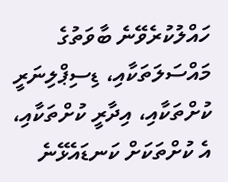ހައްލުކުރެވޭނެ ބާވަތުގެ މައްސަލަތަކާއި، ޑިސިޕްލިނަރީ ކުށްތަކާއި، އިދާރީ ކުށްތަކާއި، އެ ކުށްތަކަށް ކަނޑައެޅޭނެ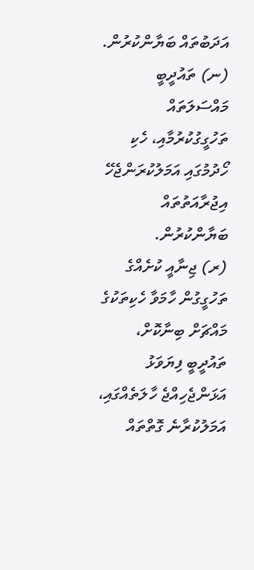އަދަބުތައް ބަޔާންކުރުން.
(ނ) ތައުދީބީ މައްސަލަތައް ތަހުގީގުކުރުމާއި، ހެކި ހޯދުމުގައި އަމަލުކުރަންޖެހޭ އިޖުރާއަތުތައް ބަޔާންކުރުން.
(ރ) ޖިނާއީ ކުށެއްގެ ތަހުގީގުން ހާމަވާ ހެކިތަކުގެ މައްޗަށް ބިނާކޮށް، ތައުދީބީ ފިޔަވަޅު އަޅަންޖެހިއްޖެ ހާލަތެއްގައި، އަމަލުކުރާނެ ގޮތްތައް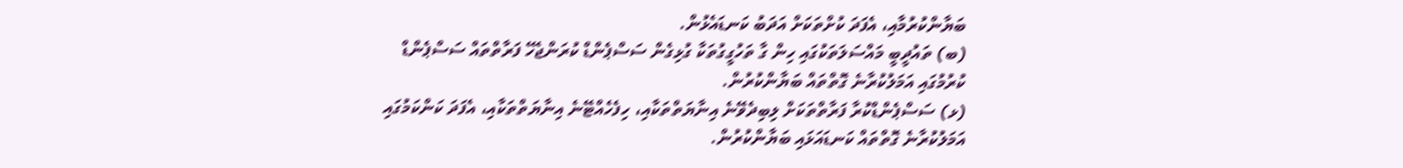ބަޔާންކުރުމާއި، އެފަދަ ކުށްތަކަށް އަދަބު ކަނޑައެޅުން.
(ބ) ތައުދީބީ މައްސަލަތަކުގައި ހިން ގާ ތަހުގީގުތަކާ ގުޅިގެން ސަސްޕެންޑް ކުރަންޖެހޭ ފަރާތްތައް ސަސްޕެންޑް ކުރުމުގައި އަމަލުކުރާނެ ގޮތްތައް ބަޔާންކުރުން.
(ޅ) ސަސްޕެންޑްކުރާ ފަރާތްތަކަށް ލިބިދެވޭނެ އިނާޔަތްތަކާއި، ހިފެހެއްޓޭނެ އިނާޔަތްތަކާއި، އެފަދަ ކަންކަމުގައި އަމަލުކުރާނެ ގޮތްތައް ކަނޑައަޅައި ބަޔާންކުރުން.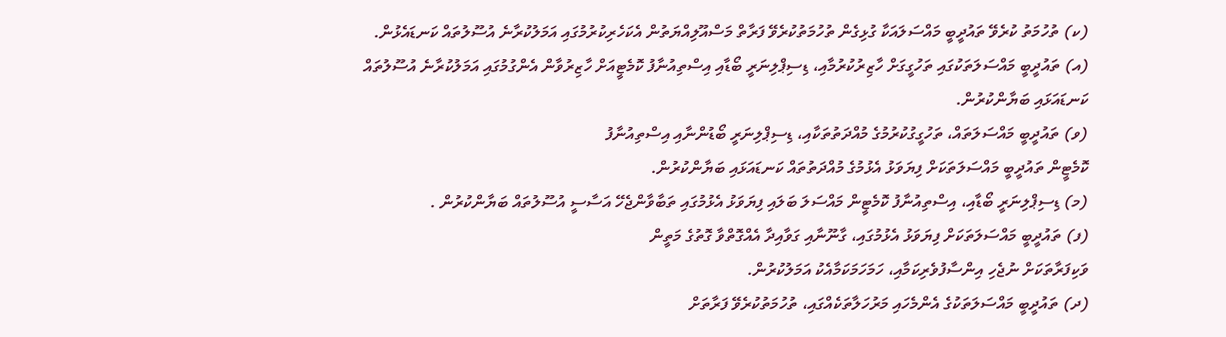(ކ) ތުހުމަތު ކުރެވޭ ތައުދީބީ މައްސަލައަކާ ގުޅިގެން ތުހުމަތުކުރެވޭ ފަރާތް މަސްއޫލިއްޔަތުން އެކަހެރިކުރުމުގައި އަމަލުކުރާނެ އުސޫލުތައް ކަނޑައެޅުން.
(އ) ތައުދީބީ މައްސަލަތަކުގައި ތަހުގީގަށް ހާޒިރުކުރުމާއި، ޑިސިޕްލިނަރީ ބޯޑާއި އިސްތިއުނާފު ކޮމެޓީއަށް ހާޒިރުވާން އެންގުމުގައި އަމަލުކުރާނެ އުސޫލުތައް ކަނޑައަޅައި ބަޔާންކުރުން.
(ވ) ތައުދީބީ މައްސަލަތައް، ތަހުގީގުކުރުމުގެ މުއްދަތުތަކާއި، ޑިސިޕްލިނަރީ ބޯޑުންނާއި އިސްތިއުނާފު
ކޮމެޓީން ތައުދީބީ މައްސަލަތަކަށް ފިޔަވަޅު އެޅުމުގެ މުއްދަތުތައް ކަނޑައަޅައި ބަޔާންކުރުން.
(މ) ޑިސިޕްލިނަރީ ބޯޑާއި، އިސްތިއުނާފު ކޮމެޓީން މައްސަލަ ބަލައި ފިޔަވަޅު އެޅުމުގައި ތަބާވާންޖެހޭ އަސާސީ އުސޫލުތައް ބަޔާންކުރުން .
(ފ) ތައުދީބީ މައްސަލަތަކަށް ފިޔަވަޅު އެޅުމުގައި، ގާނޫނާއި ގަވާއިދާ އެއްގޮތްވާ ގޮތުގެ މަތީން
ވަކިފަރާތަކަށް ނުޖެހި އިންސާފުވެރިކަމާއި، ހަމަހަމަކަމާއެކު އަމަލުކުރުން.
(ދ) ތައުދީބީ މައްސަލަތަކުގެ އެންމެހައި މަރުހަލާތަކެއްގައި، ތުހުމަތުކުރެވޭ ފަރާތަށް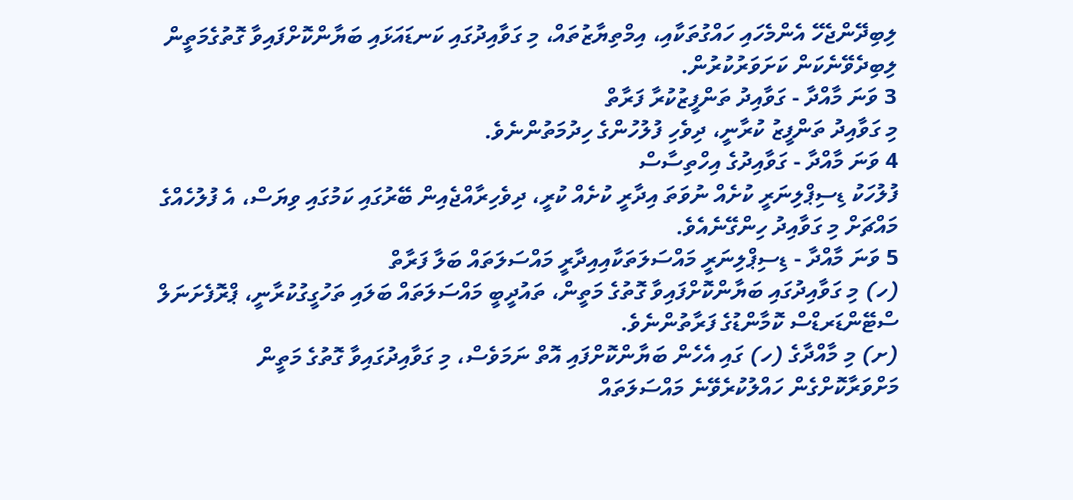ލިބިދޭންޖެހޭ އެންމެހައި ހައްގުތަކާއި، އިމްތިޔާޒުތައް، މި ގަވާއިދުގައި ކަނޑައަޅައި ބަޔާންކޮށްފައިވާ ގޮތުގެމަތީން ލިބިދެވޭނެކަން ކަށަވަރުކުރުން.
3 ވަނަ މާއްދާ - ގަވާއިދު ތަންފީޒުކުރާ ފަރާތް
މި ގަވާއިދު ތަންފީޒު ކުރާނީ، ދިވެހި ފުލުހުންގެ ހިދުމަތުންނެވެ.
4 ވަނަ މާއްދާ - ގަވާއިދުގެ އިހްތިސާސް
ފުލުހަކު ޑިސިޕްލިނަރީ ކުށެއް ނުވަތަ އިދާރީ ކުށެއް ކުރީ، ދިވެހިރާއްޖެއިން ބޭރުގައި ކަމުގައި ވިޔަސް، އެ ފުލުހެއްގެ މައްޗަށް މި ގަވާއިދު ހިންގޭނެއެވެ.
5 ވަނަ މާއްދާ - ޑިސިޕްލިނަރީ މައްސަލަތަކާއިއިދާރީ މައްސަލަތައް ބަލާ ފަރާތް
(ހ) މި ގަވާއިދުގައި ބަޔާންކޮށްފައިވާ ގޮތުގެ މަތީން، ތައުދީބީ މައްސަލަތައް ބަލައި ތަހުގީގުކުރާނީ، ޕްރޮފެށަނަލް ސްޓޭންޑަރޑްސް ކޮމާންޑުގެ ފަރާތުންނެވެ.
(ށ) މި މާއްދާގެ (ހ) ގައި އެހެން ބަޔާންކޮށްފައި އޮތް ނަމަވެސް، މި ގަވާއިދުގައިވާ ގޮތުގެ މަތީން މަށްވަރާކޮށްގެން ހައްލުކުރެވޭނެ މައްސަލަތައް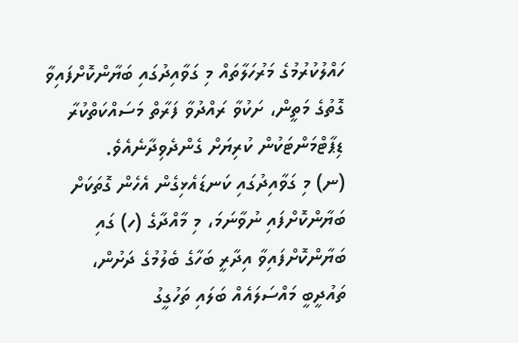ހައްލުކުރުމުގެ މަރުހަލާތައް މި ގަވާއިދުގައި ބަޔާންކޮށްފައިވާ ގޮތުގެ މަތީން، ށަކުވާ ރައްދުވާ ފަރާތް މަސައްކަތްކުރާ ޑިޕާޓްމަންޓަކުން ކުރިޔަށް ގެންދެވިދާނެއެވެ.
(ނ) މި ގަވާއިދުގައި ކަނޑައެޅިގެން އެހެން ގޮތަކަށް ބަޔާންކޮށްފައި ނުވާނަމަ، މި މާއްދާގެ (ހ) ގައި ބަޔާންކޮށްފައިވާ އިދާރީ ބަހާގެ ބެލުމުގެ ދަށުން، ތައުދީބީ މައްސަލައެއް ބަލައި ތަހުގީގު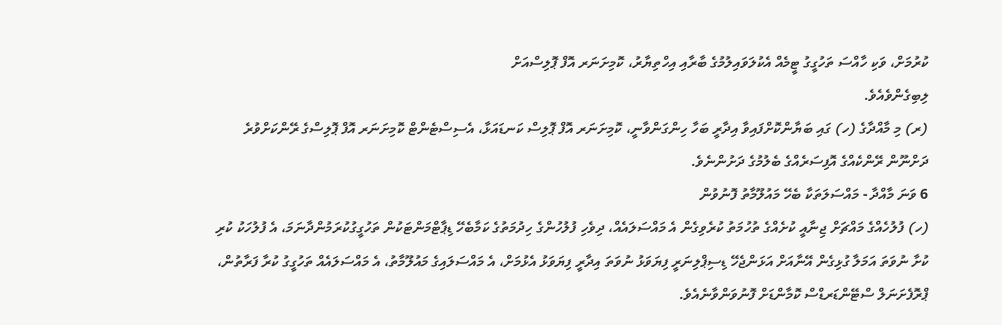ކުރުމަށް، ވަކި ހާއްސަ ތަހުގީގު ޓީމެއް އެކުލަވައިލުމުގެ ބާރާއި އިހްތިޔާރު، ކޮމިށަނަރ އޮފް ޕޮލިސްއަށް
ލިބިގެންވެއެވެ.
(ރ) މި މާއްދާގެ (ހ) ގައި ބަޔާންކޮށްފައިވާ އިދާރީ ބަހާ ހިންގަންވާނީ، ކޮމިށަނަރ އޮފް ޕޮލިސް ކަނޑައަޅާ، އެސިސްޓެންޓް ކޮމިށަނަރ އޮފް ޕޮލިސްގެ ރޭންކަށްވުރެ ދަށްނޫން ރޭންކެއްގެ އޮފިސަރެއްގެ ބެލުމުގެ ދަށުންނެވެ.
6 ވަނަ މާއްދާ - މައްސަލަތަކާ ބެހޭ މައުލޫމާތު ފޮނުވުން
(ހ) ފުލުހެއްގެ މައްޗަށް ޖިނާއީ ކުށެއްގެ ތުހުމަތު ކުރެވިގެން އެ މައްސަލައެއް، ދިވެހި ފުލުހުންގެ ހިދުމަތުގެ ކަމާބެހޭ ޑިޕާޓްމަންޓަކުން ތަހުގީގުކުރަމުންދާނަމަ، އެ ފުލުހަކު ކުރި ކުށާ ނުވަތަ އަމަލާ ގުޅިގެން އޭނާއަށް އަޅަންޖެހޭ ޑިސިޕްލިނަރީ ފިޔަވަޅު ނުވަތަ އިދާރީ ފިޔަވަޅު އެޅުމަށް، އެ މައްސަލައިގެ މައުލޫމާތު، އެ މައްސަލައެއް ތަހުގީގު ކުރާ ފަރާތުން، ޕްރޮފެށަނަލް ސްޓޭންޑަރޑްސް ކޮމާންޑަށް ފޮނުވަންވާނެއެވެ.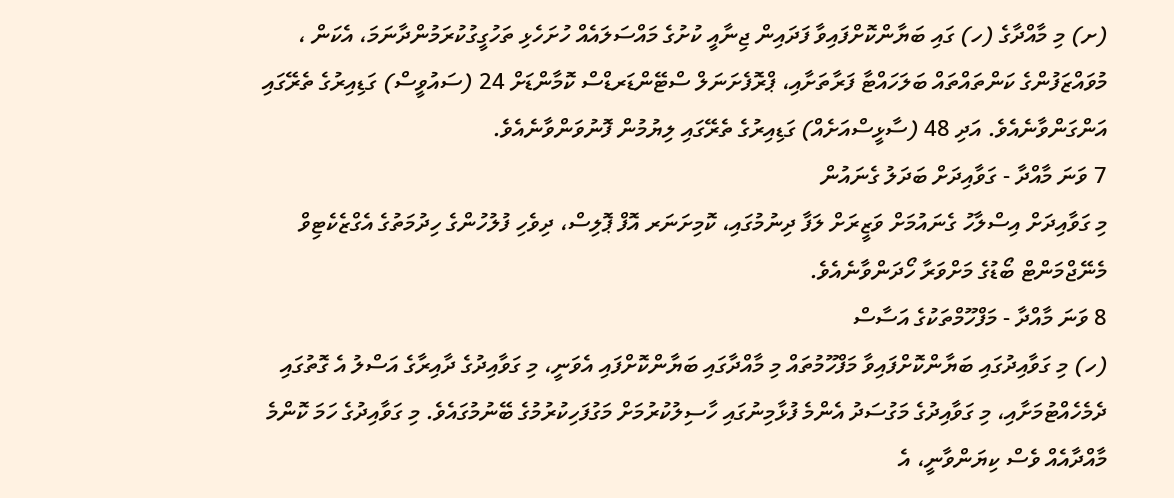(ށ) މި މާއްދާގެ (ހ) ގައި ބަޔާންކޮށްފައިވާ ފަދައިން ޖިނާއީ ކުށުގެ މައްސަލައެއް ހުށަހެޅި ތަހުގީގުކުރަމުންދާނަމަ، އެކަން ، މުވައްޒަފުންގެ ކަންތައްތައް ބަލަހައްޓާ ފަރާތަށާއި، ޕްރޮފެށަނަލް ސްޓޭންޑަރޑްސް ކޮމާންޑަށް 24 (ސައުވީސް) ގަޑިއިރުގެ ތެރޭގައި އަންގަންވާނެއެވެ. އަދި 48 (ސާޅީސްއަށެއް) ގަޑިއިރުގެ ތެރޭގައި ލިޔުމުން ފޮނުވަންވާނެއެވެ.
7 ވަނަ މާއްދާ - ގަވާއިދަށް ބަދަލު ގެނައުން
މި ގަވާއިދަށް އިސްލާހު ގެނައުމަށް ވަޒީރަށް ލަފާ ދިނުމުގައި، ކޮމިށަނަރ އޮފް ޕޮލިސް، ދިވެހި ފުލުހުންގެ ހިދުމަތުގެ އެގްޒެކެޓިވް މެނޭޖްމަންޓް ބޯޑުގެ މަށްވަރާ ހޯދަންވާނެއެވެ.
8 ވަނަ މާއްދާ - މަފްހޫމްތަކުގެ އަސާސް
(ހ) މި ގަވާއިދުގައި ބަޔާންކޮށްފައިވާ މަފްހޫމުތައް މި މާއްދާގައި ބަޔާންކޮށްފައި އެވަނީ، މި ގަވާއިދުގެ ދާއިރާގެ އަސްލު އެ ގޮތުގައި ދެމެހެއްޓުމަށާއި، މި ގަވާއިދުގެ މަގުސަދު އެންމެ ފުޅާމިނުގައި ހާސިލުކުރުމަށް މަގުފަހިކުރުމުގެ ބޭނުމުގައެވެ. މި ގަވާއިދުގެ ހަމަ ކޮންމެ މާއްދާއެއް ވެސް ކިޔަންވާނީ، އެ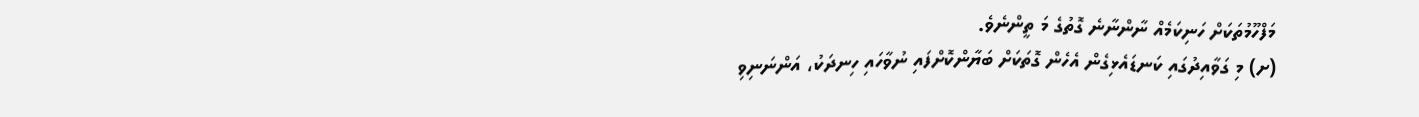މަފްހޫމުތަކަށް ހަނިކަމެއް ނާންނާނެ ގޮތުގެ މަ ތީންނެވެ.
(ށ) މި ގަވާއިދުގައި ކަނޑައެޅިގެން އެހެން ގޮތަކަށް ބަޔާންކޮށްފައި ނުވާހައި ހިނދަކު، އަންނަނިވި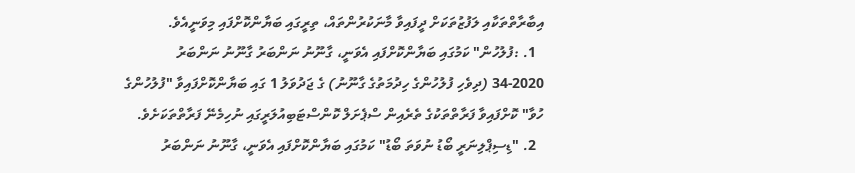އިބާރާތްތަކާއި ލަފުޒުތަކަށް ދީފައިވާ މާނަކުރުންތައް، ތިރީގައި ބަޔާންކޮށްފައި މިވަނީއެވެ.
  1. :ފުލުހުން" ކަމުގައި ބަޔާންކޮށްފައި އެވަނީ، ގާނޫނު ނަންބަރު ގާނޫނު ނަންބަރު 2020-34 (ދިވެހި ފުލުހުންގެ ހިދުމަތުގެ ގާނޫނު) ގެ ޖަދުވަލު 1 ގައި ބަޔާންކޮށްފައިވާ "ފުލުހުންގެ ހުވާ" ކޮށްފައިވާ ފަރާތްތަކުގެ ތެރެއިން ސްޕެށަލް ކޮންސްޓަބިއުލަރީގައި ނުހިމެނޭ ފަރާތްތަކަށެވެ.
  2. "ޑިސިޕްލިނަރީ ބޯޑު ނުވަތަ ބޯޑު" ކަމުގައި ބަޔާންކޮށްފައި އެވަނީ، ގާނޫނު ނަންބަރު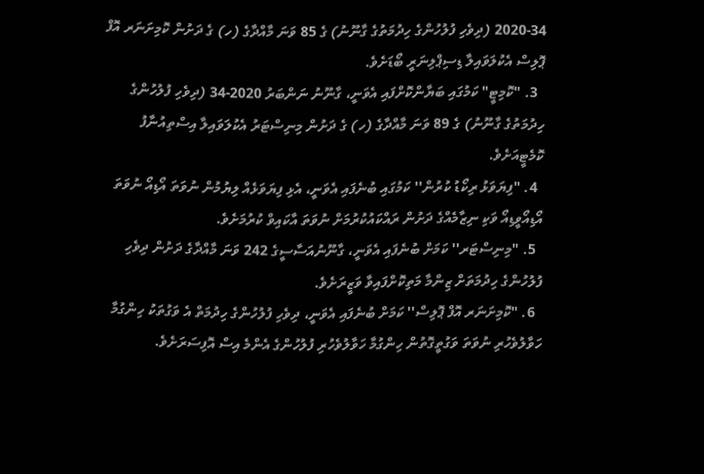2020-34 (ދިވެހި ފުލުހުންގެ ހިދުމަތުގެ ގާނޫނު) ގެ 85 ވަނަ މާއްދާގެ (ހ) ގެ ދަށުން ކޮމިށަނަރ އޮފް ޕޮލިސް އެކުލަވައިލާ ޑިސިޕްލިނަރީ ބޯޑަށެވެ.
  3. "ކޮމިޓީ" ކަމުގައި ބަޔާންކޮށްފައި އެވަނީ، ގާނޫނު ނަންބަރު 2020-34 (ދިވެހި ފުލުހުންގެ ހިދުމަތުގެ ގާނޫނު) ގެ 89 ވަނަ މާއްދާގެ (ހ) ގެ ދަށުން މިނިސްޓަރު އެކުލަވައިލާ އިސްތިއުނާފު ކޮމެޓީއަށެވެ.
  4. "ފިޔަވަޅު ރިކޯޑު ކުރުން'' ކަމުގައި ބުނެފައި އެވަނީ، އެޅި ފިޔަވަޅެއް ލިޔުމުން ނުވަތަ އޯޑިއޯ ނުވަތަ އޯޑިއޯވީޑިއޯ ވަކި ނިޒާމެއްގެ ދަށުން ރައްކައުކުރުމަށް ނުވަތަ އާކައިވް ކުރުމަށެވެ.
  5. "މިނިސްޓަރ'' ކަމަށް ބުނެފައި އެވަނީ، ގާނޫނުއަސާސީގެ 242 ވަނަ މާއްދާގެ ދަށުން ދިވެހި ފުލުހުންގެ ހިދުމަތަށް ޒިންމާ މަތިކޮށްފައިވާ ވަޒީރަށެވެ.
  6. "ކޮމިށަނަރ އޮފް ޕޮލިސް'' ކަމަށް ބުނެފައި އެވަނީ، ދިވެހި ފުލުހުންގެ ހިދުމަތް އެ ވަގުތަކު ހިންގުމާ ހަވާލުވެހުރި ނުވަތަ ވަގުތީގޮތުން ހިންގުމާ ހަވާލުވެހުރި ފުލުހުންގެ އެންމެ އިސް އޮފިސަރަށެވެ.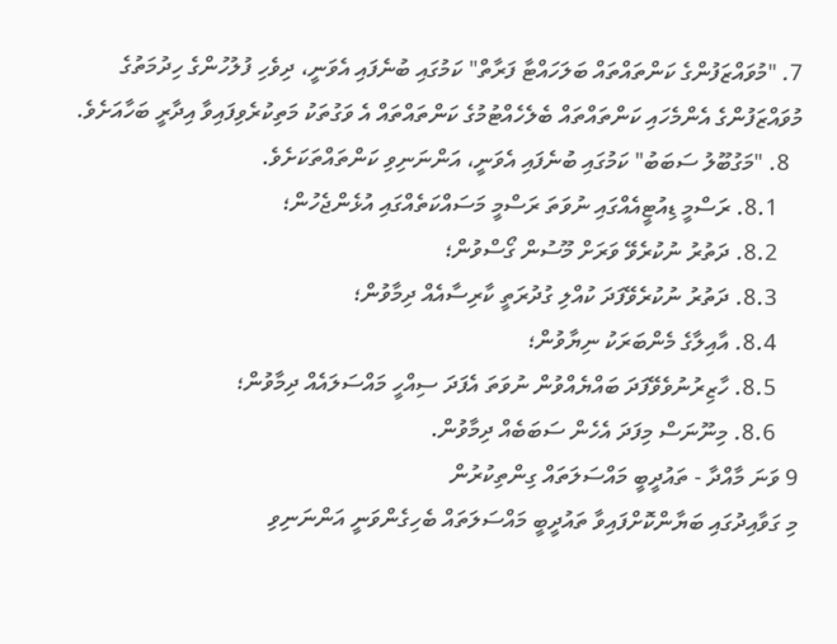7. "މުވައްޒަފުންގެ ކަންތައްތައް ބަލަހައްޓާ ފަރާތް" ކަމުގައި ބުނެފައި އެވަނީ، ދިވެހި ފުލުހުންގެ ހިދުމަތުގެ މުވައްޒަފުންގެ އެންމެހައި ކަންތައްތައް ބެލެހެއްޓުމުގެ ކަންތައްތައް އެ ވަގުތަކު މަތިކުރެވިފައިވާ އިދާރީ ބަހާއަށެވެ.
  8. "މަގުބޫލު ސަބަބު" ކަމުގައި ބުނެފައި އެވަނީ، އަންނަނިވި ކަންތައްތަކަށެވެ.
    8.1. ރަސްމީ ޑިއުޓީއެއްގައި ނުވަތަ ރަސްމީ މަސައްކަތެއްގައި އުޅެންޖެހުން؛
    8.2. ދަތުރު ނުކުރެވޭ ވަރަށް މޫސުން ގޯސްވުން؛
    8.3. ދަތުރު ނުކުރެވޭފަދަ ކުއްލި ގުދުރަތީ ކާރިސާއެއް ދިމާވުން؛
    8.4. އާއިލާގެ މެންބަރަކު ނިޔާވުން؛
    8.5. ހާޒިރުނުވެވޭފަދަ ބައްޔެއްވުން ނުވަތަ އެފަދަ ސިއްހީ މައްސަލައެއް ދިމާވުން؛
    8.6. މިނޫނަސް މިފަދަ އެހެން ސަބަބެއް ދިމާވުން.
9 ވަނަ މާއްދާ - ތައުދީބީ މައްސަލަތައް ގިންތިކުރުން
މި ގަވާއިދުގައި ބަޔާންކޮށްފައިވާ ތައުދީބީ މައްސަލަތައް ބެހިގެންވަނީ އަންނަނިވި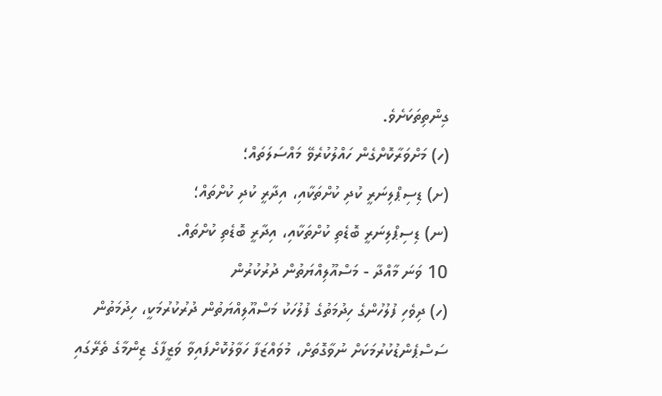ގިންތިތަކަށެވެ.
(ހ) މަށްވަރާކޮށްގެން ހައްލުކުރެވޭ މައްސަލަތައް؛
(ށ) ޑިސިޕްލިނަރީ ކުދި ކުށްތަކާއި، އިދާރީ ކުދި ކުށްތައް؛
(ނ) ޑިސިޕްލިނަރީ ބޮޑެތި ކުށްތަކާއި، އިދާރީ ބޮޑެތި ކުށްތައް.
10 ވަނަ މާއްދާ - މަސްއޫލިއްޔަތުން ދުރުކުރުން
(ހ) ދިވެހި ފުލުހުންގެ ހިދުމަތުގެ ފުލުހަކު މަސްއޫލިއްޔަތުން ދުރުކުރުމަކީ، ހިދުމަތުން ސަސްޕެންޑުކުރުމަކަށް ނުވާގޮތަށް، މުވައްޒަފާ ހަވާލުކޮށްފައިވާ ވަޒީފާގެ ޒިންމާގެ ތެރޭގައި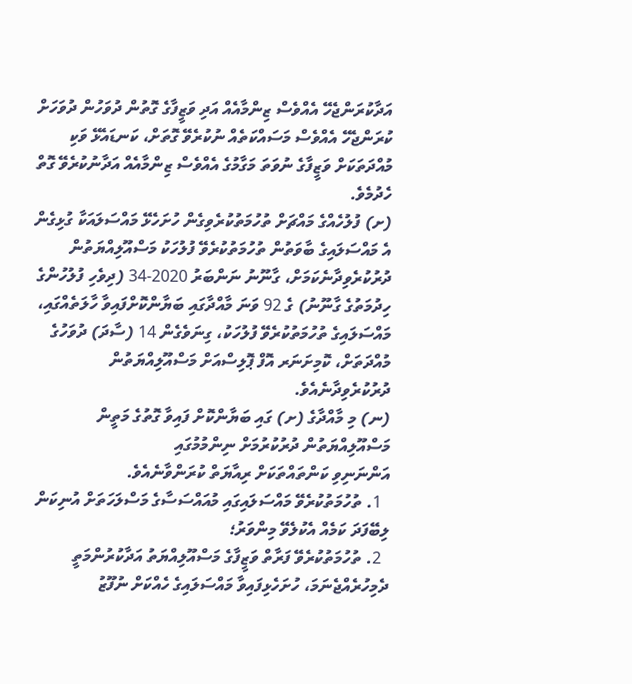އަދާކުރަންޖެހޭ އެއްވެސް ޒިންމާއެއް އަދި ވަޒީފާގެ ގޮތުން ދުވަހުން ދުވަހަށް ކުރަންޖެހޭ އެއްވެސް މަސައްކަތެއް ނުކުރެވޭ ގޮތަށް، ކަނޑައެޅޭ ވަކި މުއްދަތަކަށް ވަޒީފާގެ ނުވަތަ މަގާމުގެ އެއްވެސް ޒިންމާއެއް އަދާނުކުރެވޭ ގޮތް ހެދުމެވެ.
(ށ) ފުލުހެއްގެ މައްޗަށް ތުހުމަތުކުރެވިގެން ހުށަހެޅޭ މައްސަލައަކާ ގުޅިގެން އެ މައްސަލައިގެ ބާވަތުން ތުހުމަތުކުރެވޭ ފުލުހަކު މަސްއޫލިއްޔަތުން ދުރުކުރެވިދާނެކަމަށް، ގާނޫނު ނަންބަރު 2020-34 (ދިވެހި ފުލުހުންގެ ހިދުމަތުގެ ގާނޫނު) ގެ 92 ވަނަ މާއްދާގައި ބަޔާންކޮށްފައިވާ ހާލަތެއްގައި، މައްސަލައިގެ ތުހުމަތުކުރެވޭ ފުލުހަކު، ގިނަވެގެން 14 (ސާދަ) ދުވަހުގެ މުއްދަތަށް، ކޮމިށަނަރ އޮފް ޕޮލިސްއަށް މަސްއޫލިއްޔަތުން ދުރުކުރެވިދާނެއެވެ.
(ނ) މި މާއްދާގެ (ށ) ގައި ބަޔާންކޮށް ފައިވާ ގޮތުގެ މަތީން މަސްއޫލިއްޔަތުން ދުރުކުރުމަށް ނިންމުމުގައި
އަންނަނިވި ކަންތައްތަކަށް ރިއާޔަތް ކުރަންވާނެއެވެ.
  1. ތުހުމަތުކުރެވޭ މައްސަލައިގައި މުއައްސަސާގެ މަސްލަހަތަށް އުނިކަން ލިބޭފަދަ ކަމެއް އެކުލެވޭ މިންވަރު؛
  2. ތުހުމަތުކުރެވޭ ފަރާތް ވަޒީފާގެ މަސްއޫލިއްޔަތު އަދާކުރުންމަތީ ދެމިހުރެއްޖެނަމަ، ހުށަހެޅިފައިވާ މައްސަލައިގެ ހެއްކަށް ނުފޫޒު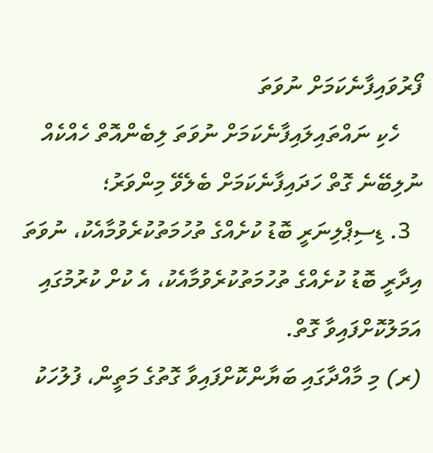ފޯރުވައިފާނެކަމަށް ނުވަތަ
    ހެކި ނައްތައިލައިފާނެކަމަށް ނުވަތަ ލިބެންއޮތް ހެއްކެއް ނުލިބޭނެ ގޮތް ހަދައިފާނެކަމަށް ބެލެވޭ މިންވަރު؛
  3. ޑިސިޕްލިނަރީ ބޮޑު ކުށެއްގެ ތުހުމަތުކުރެވުމާއެކު، ނުވަތަ އިދާރީ ބޮޑު ކުށެއްގެ ތުހުމަތުކުރެވުމާއެކު، އެ ކުށް ކުރުމުގައި އަމަލުކޮށްފައިވާ ގޮތް.
(ރ) މި މާއްދާގައި ބަޔާންކޮށްފައިވާ ގޮތުގެ މަތީން، ފުލުހަކު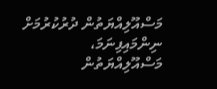މަސްއޫލިއްޔަތުން ދުރުކުރުމަށް ނިންމައިފިނަމަ، މަސްއޫލިއްޔަތުން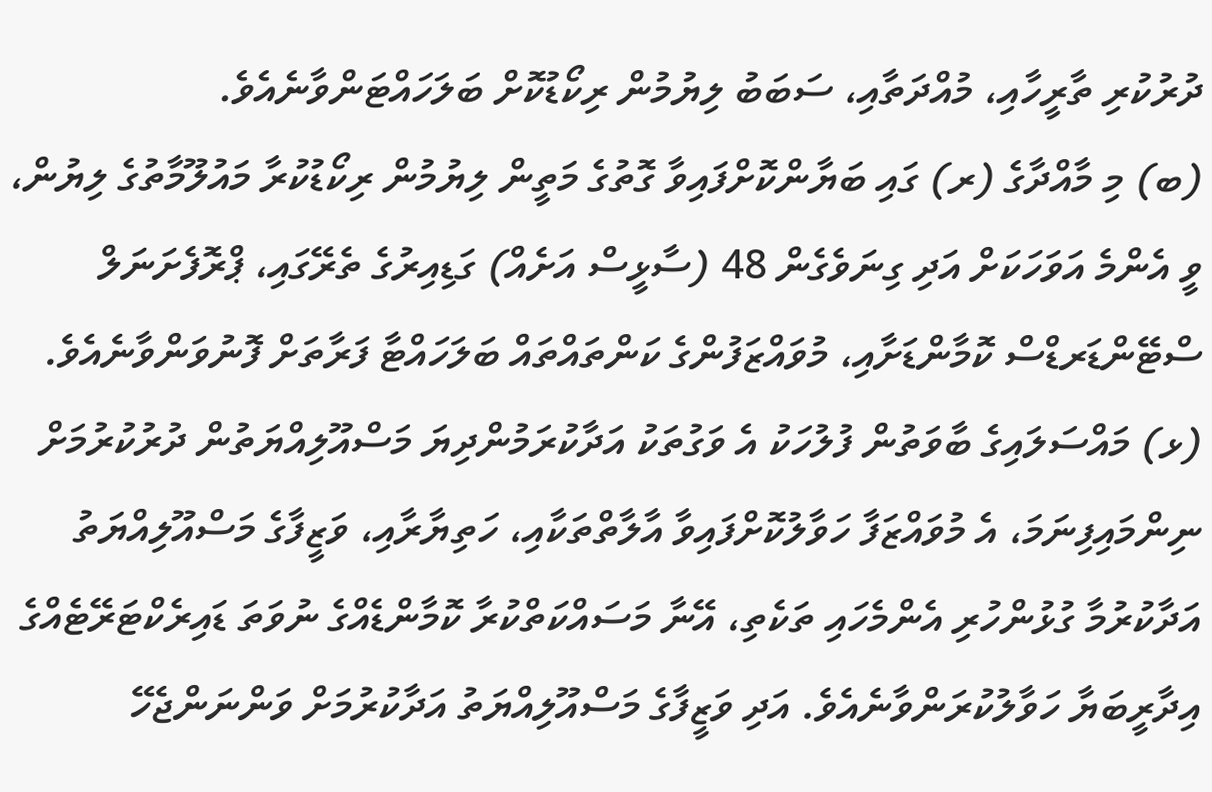ދުރުކުރި ތާރީހާއި، މުއްދަތާއި، ސަބަބު ލިޔުމުން ރިކޯޑުކޮށް ބަލަހައްޓަންވާނެއެވެ.
(ބ) މި މާއްދާގެ (ރ) ގައި ބަޔާންކޮށްފައިވާ ގޮތުގެ މަތީން ލިޔުމުން ރިކޯޑުކުރާ މައުލޫމާތުގެ ލިޔުން، ވީ އެންމެ އަވަހަކަށް އަދި ގިނަވެގެން 48 (ސާޅީސް އަށެއް) ގަޑިއިރުގެ ތެރޭގައި، ޕްރޮފެށަނަލް ސްޓޭންޑަރޑްސް ކޮމާންޑަށާއި، މުވައްޒަފުންގެ ކަންތައްތައް ބަލަހައްޓާ ފަރާތަށް ފޮނުވަންވާނެއެވެ.
(ޅ) މައްސަލައިގެ ބާވަތުން ފުލުހަކު އެ ވަގުތަކު އަދާކުރަމުންދިޔަ މަސްއޫލިއްޔަތުން ދުރުކުރުމަށް ނިންމައިފިނަމަ، އެ މުވައްޒަފާ ހަވާލުކޮށްފައިވާ އާލާތްތަކާއި، ހަތިޔާރާއި، ވަޒީފާގެ މަސްއޫލިއްޔަތު އަދާކުރުމާ ގުޅުންހުރި އެންމެހައި ތަކެތި، އޭނާ މަސައްކަތްކުރާ ކޮމާންޑެއްގެ ނުވަތަ ޑައިރެކްޓަރޭޓެއްގެ އިދާރީބަޔާ ހަވާލުކުރަންވާނެއެވެ. އަދި ވަޒީފާގެ މަސްއޫލިއްޔަތު އަދާކުރުމަށް ވަންނަންޖެހޭ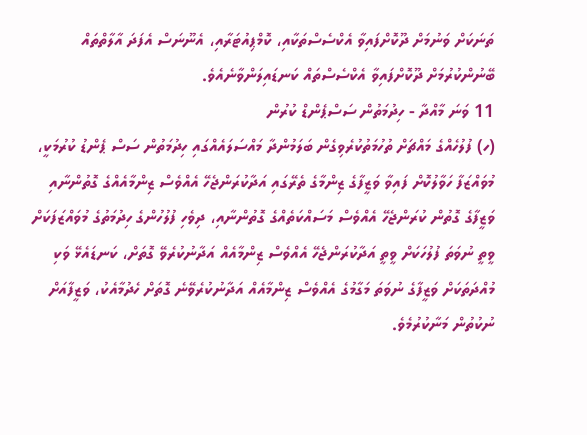ތަނަކަށް ވަނުމަށް ދޫކޮށްފައިވާ އެކްސެސްތަކާއި، ކޮމްޕިއުޓަރާއި، އެނޫނަސް އެފަދަ އާލާތްތައް ބޭނުންކުރުމަށް ދޫކޮށްފައިވާ އެކްސެސްތައް ކަނޑައިލަންވާނެއެވެ.
11 ވަނަ މާއްދާ - ހިދުމަތުން ސަސްޕެންޑް ކުރުން
(ހ) ފުލުހެއްގެ މައްޗަށް ތުހުމަތުކުރެވިގެން ބަލަމުންދާ މައްސަލައެއްގައި ހިދުމަތުން ސަސް ޕެންޑު ކުރުމަކީ، މުވައްޒަފާ ހަވާލުކޮށް ފައިވާ ވަޒީފާގެ ޒިންމާގެ ތެރޭގައި އަދާކުރަންޖެހޭ އެއްވެސް ޒިންމާއެއްގެ ގޮތުންނާއި ވަޒީފާގެ ގޮތުން ކުރަންޖެހޭ އެއްވެސް މަސައްކަތެއްގެ ގޮތުންނާއި، ދިވެހި ފުލުހުންގެ ހިދުމަތުގެ މުވައްޒަފަކަށް ވީތީ ނުވަތަ ފުލުހަކަށް ވީތީ އަދާކުރަންޖެހޭ އެއްވެސް ޒިންމާއެއް އަދާނުކުރެވޭ ގޮތަށް، ކަނޑައެޅޭ ވަކި މުއްދަތަކަށް ވަޒީފާގެ ނުވަތަ މަގާމުގެ އެއްވެސް ޒިންމާއެއް އަދާނުކުރެވޭނެ ގޮތަށް ހެދުމާއެކު، ވަޒީފާއަށް ނުކުތުން މަނާކުރުމެވެ.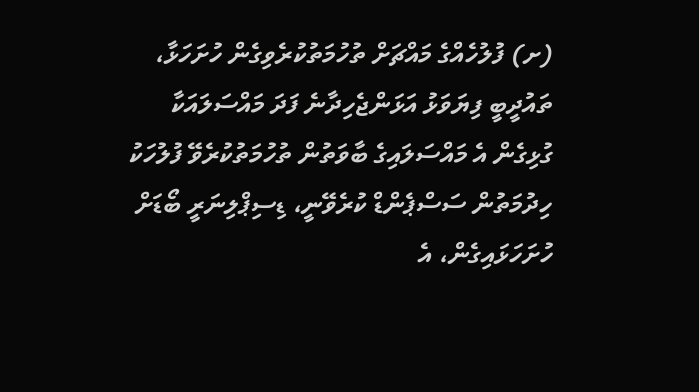(ށ) ފުލުހެއްގެ މައްޗަށް ތުހުމަތުކުރެވިގެން ހުށަހަޅާ، ތައުދީބީ ފިޔަވަޅު އަޅަންޖެހިދާނެ ފަދަ މައްސަލައަކާ ގުޅިގެން އެ މައްސަލައިގެ ބާވަތުން ތުހުމަތުކުރެވޭ ފުލުހަކު ހިދުމަތުން ސަސްޕެންޑް ކުރެވޭނީ، ޑިސިޕްލިނަރީ ބޯޑަށް ހުށަހަޅައިގެން، އެ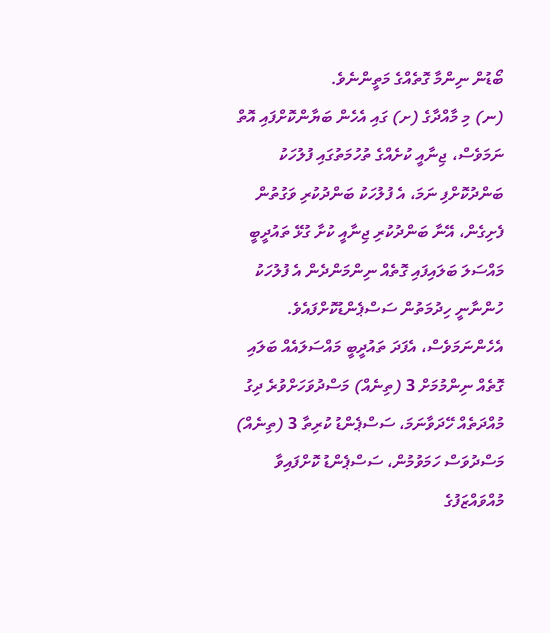ބޯޑުން ނިންމާ ގޮތެއްގެ މަތީންނެވެ.
(ނ) މި މާއްދާގެ (ށ) ގައި އެހެން ބަޔާންކޮށްފައި އޮތް ނަމަވެސް، ޖިނާއީ ކުށެއްގެ ތުހުމަތުގައި ފުލުހަކު ބަންދުކޮށްފި ނަމަ، އެ ފުލުހަކު ބަންދުކުރި ވަގުތުން ފެށިގެން، އޭނާ ބަންދުކުރި ޖިނާއީ ކުށާ ގުޅޭ ތައުދީބީ މައްސަލަ ބަލައިފައި ގޮތެއް ނިންމަންދެން އެ ފުލުހަކު ހުންނާނީ ހިދުމަތުން ސަސްޕެންޑުކޮށްފައެވެ. އެހެންނަމަވެސް، އެފަދަ ތައުދީބީ މައްސަލައެއް ބަލައި ގޮތެއް ނިންމުމަށް 3 (ތިނެއް) މަސްދުވަހަށްވުރެ ދިގު މުއްދަތެއް ހޭދަވާނަމަ، ސަސްޕެންޑު ކުރިތާ 3 (ތިނެއް) މަސްދުވަސް ހަމަވުމުން، ސަސްޕެންޑު ކޮށްފައިވާ މުއްވައްޒަފުގެ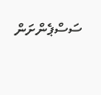ސަސްޕެންށަން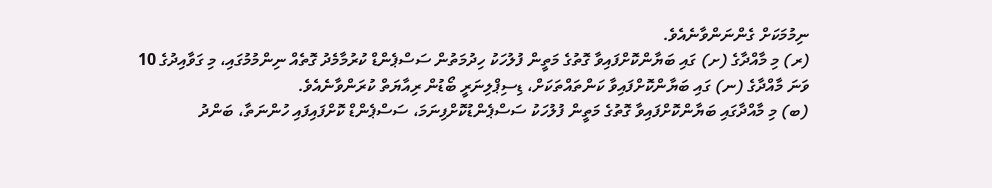ނިމުމަކަށް ގެންނަންވާނެއެވެ.
(ރ) މި މާއްދާގެ (ށ) ގައި ބަޔާންކޮށްފައިވާ ގޮތުގެ މަތީން ފުލުހަކު ހިދުމަތުން ސަސްޕެންޑް ކުރުމާމެދު ގޮތެއް ނިންމުމުގައި، މި ގަވާއިދުގެ 10 ވަނަ މާއްދާގެ (ނ) ގައި ބަޔާންކޮށްފައިވާ ކަންތައްތަކަށް، ޑިސިޕްލިނަރީ ބޯޑުން ރިއާޔަތް ކުރަންވާނެއެވެ.
(ބ) މި މާއްދާގައި ބަޔާންކޮށްފައިވާ ގޮތުގެ މަތީން ފުލުހަކު ސަސްޕެންޑުކޮށްފިނަމަ، ސަސްޕެންޑް ކޮށްފައިފައި ހުންނަތާ، ބަންދު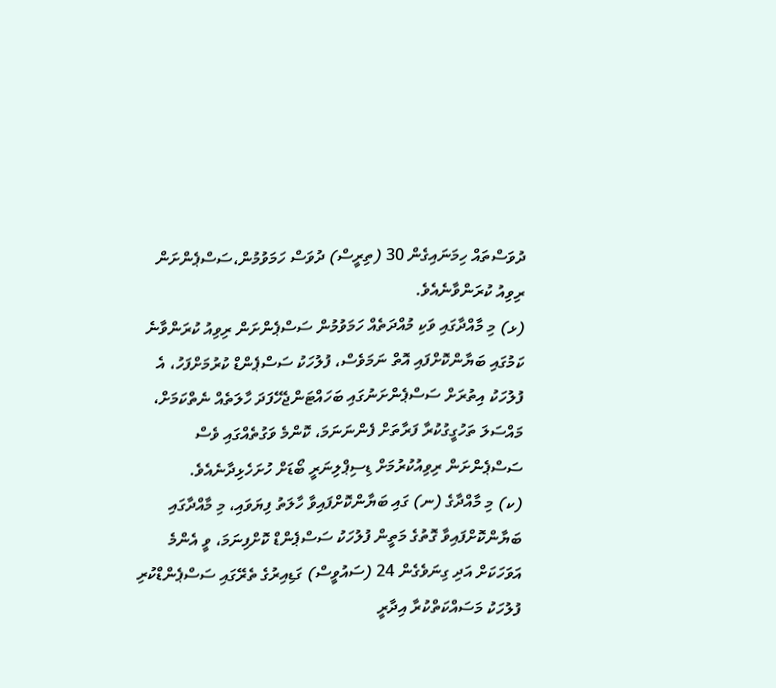ދުވަސްތައް ހިމަނައިގެން 30 (ތިރީސް) ދުވަސް ހަމަވުމުން،ސަސްޕެންށަން ރިވިއު ކުރަންވާނެއެވެ.
(ޅ) މި މާއްދާގައި ވަކި މުއްދަތެއް ހަމަވުމުން ސަސްޕެންށަން ރިވިއު ކުރަންވާނެ ކަމުގައި ބަޔާންކޮށްފައި އޮތް ނަމަވެސް، ފުލުހަކު ސަސްޕެންޑް ކުރުމަށްފަހު، އެ ފުލުހަކު އިތުރަށް ސަސްޕެންށަނުގައި ބަހައްޓަންޖެހޭފަދަ ހާލަތެއް ނެތްކަމަށް، މައްސަލަ ތަހުގީގުކުރާ ފަރާތަށް ފެންނަނަމަ، ކޮންމެ ވަގުތެއްގައި ވެސް ސަސްޕެންށަން ރިވިއުކުރުމަށް ޑިސިޕްލިނަރީ ބޯޑަށް ހުށަހެޅިދާނެއެވެ.
(ކ) މި މާއްދާގެ (ނ) ގައި ބަޔާންކޮށްފައިވާ ހާލަތު ފިޔަވައި، މި މާއްދާގައި ބަޔާންކޮށްފައިވާ ގޮތުގެ މަތީން ފުލުހަކު ސަސްޕެންޑް ކޮށްފިނަމަ، ވީ އެންމެ އަވަހަކަށް އަދި ގިނަވެގެން 24 (ސައުވީސް) ގަޑިއިރުގެ ތެރޭގައި ސަސްޕެންޑްކުރި ފުލުހަކު މަސައްކަތްކުރާ އިދާރީ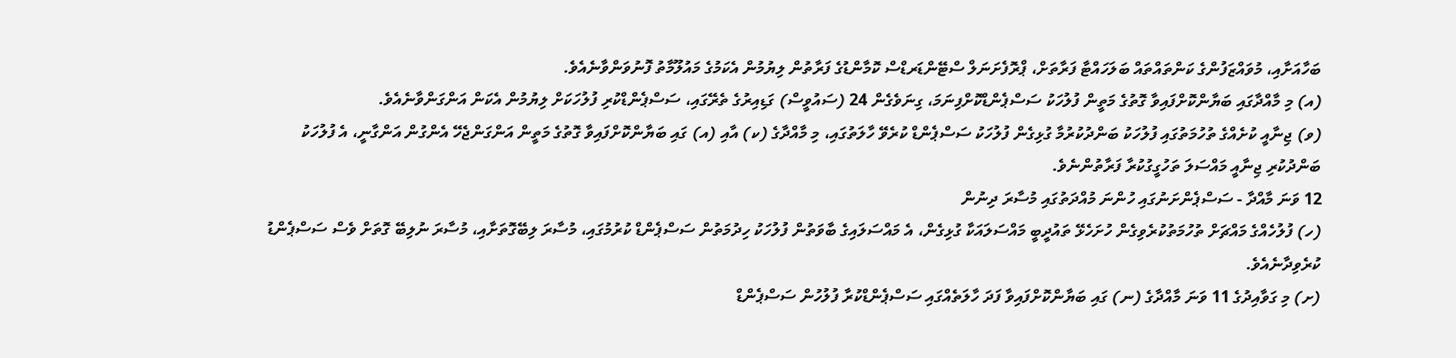ބަހާއަށާއި، މުވައްޒަފުންގެ ކަންތައްތައް ބަލަހައްޓާ ފަރާތަށް، ޕްރޮފެށަނަލް ސްޓޭންޑަރޑްސް ކޮމާންޑުގެ ފަރާތުން ލިޔުމުން އެކަމުގެ މައުލޫމާތު ފޮނުވަންވާނެއެވެ.
(އ) މި މާއްދާގައި ބަޔާންކޮށްފައިވާ ގޮތުގެ މަތީން ފުލުހަކު ސަސްޕެންޑްކޮށްފިނަމަ، ގިނަވެގެން 24 (ސައުވީސް) ގަޑިއިރުގެ ތެރޭގައި، ސަސްޕެންޑްކުރި ފުލުހަކަށް ލިޔުމުން އެކަން އަންގަންވާނެއެވެ.
(ވ) ޖިނާއީ ކުށެއްގެ ތުހުމަތުގައި ފުލުހަކު ބަންދުކުރުމާ ގުޅިގެން ފުލުހަކު ސަސްޕެންޑް ކުރެވޭ ހާލަތުގައި، މި މާއްދާގެ (ކ) އާއި (އ) ގައި ބަޔާންކޮށްފައިވާ ގޮތުގެ މަތީން އަންގަންޖެހޭ އެންގުން އަންގާނީ، އެ ފުލުހަކު ބަންދުކުރި ޖިނާއީ މައްސަލަ ތަހުގީގުކުރާ ފަރާތުންނެވެ.
12 ވަނަ މާއްދާ - ސަސްޕެންށަނުގައި ހުންނަ މުއްދަތުގައި މުސާރަ ދިނުން
(ހ) ފުލުހެއްގެ މައްޗަށް ތުހުމަތުކުރެވިގެން ހުށަހެޅޭ ތައުދީބީ މައްސަލައަކާ ގުޅިގެން، އެ މައްސަލައިގެ ބާވަތުން ފުލުހަކު ހިދުމަތުން ސަސްޕެންޑް ކުރުމުގައި، މުސާރަ ލިބޭގޮތަށާއި، މުސާރަ ނުލިބޭ ގޮތަށް ވެސް ސަސްޕެންޑު ކުރެވިދާނެއެވެ.
(ށ) މި ގަވާއިދުގެ 11 ވަނަ މާއްދާގެ (ނ) ގައި ބަޔާންކޮށްފައިވާ ފަދަ ހާލަތެއްގައި ސަސްޕެންޑްކުރާ ފުލުހުން ސަސްޕެންޑް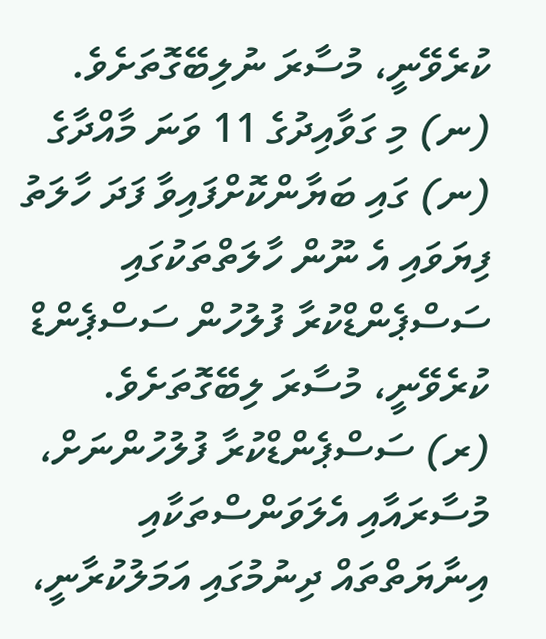ކުރެވޭނީ، މުސާރަ ނުލިބޭގޮތަށެވެ.
(ނ) މި ގަވާއިދުގެ 11 ވަނަ މާއްދާގެ (ނ) ގައި ބަޔާންކޮށްފައިވާ ފަދަ ހާލަތު ފިޔަވައި އެ ނޫން ހާލަތްތަކުގައި ސަސްޕެންޑްކުރާ ފުލުހުން ސަސްޕެންޑް ކުރެވޭނީ، މުސާރަ ލިބޭގޮތަށެވެ.
(ރ) ސަސްޕެންޑްކުރާ ފުލުހުންނަށް، މުސާރައާއި އެލަވަންސްތަކާއި އިނާޔަތްތައް ދިނުމުގައި އަމަލުކުރާނީ،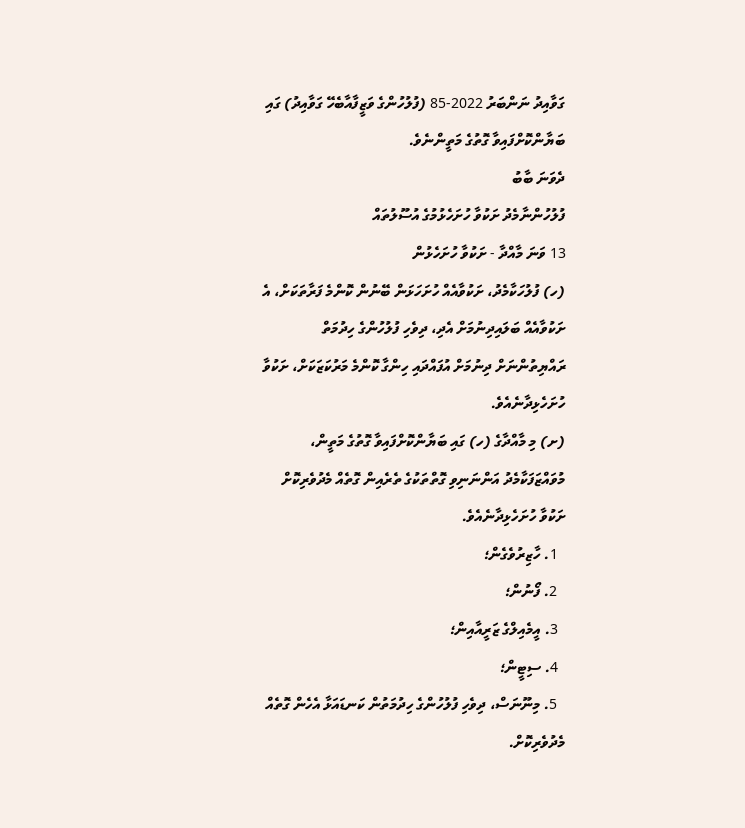ގަވާއިދު ނަންބަރު 2022-85 (ފުލުހުންގެ ވަޒީފާއާބެހޭ ގަވާއިދު) ގައި ބަޔާންކޮށްފައިވާ ގޮތުގެ މަތީންނެވެ.
ދެވަނަ ބާބު
ފުލުހުންނާމެދު ށަކުވާ ހުށަހެޅުމުގެ އުސޫލުތައް
13 ވަނަ މާއްދާ - ށަކުވާ ހުށަހެޅުން
(ހ) ފުލުހަކާމެދު، ށަކުވާއެއް ހުށަހަޅަން ބޭނުން ކޮންމެ ފަރާތަކަށް، އެ ށަކުވާއެއް ބަލައިދިނުމަށް އެދި، ދިވެހި ފުލުހުންގެ ހިދުމަތް ރައްޔިތުންނަށް ދިނުމަށް އުފައްދައި ހިންގާ ކޮންމެ މަރުކަޒަކަށް، ށަކުވާ ހުށަހެޅިދާނެއެވެ.
(ށ) މި މާއްދާގެ (ހ) ގައި ބަޔާންކޮށްފައިވާ ގޮތުގެ މަތީން، މުވައްޒަފަކާމެދު އަންނަނިވި ގޮތްތަކުގެ ތެރެއިން ގޮތެއް މެދުވެރިކޮށް ށަކުވާ ހުށަހެޅިދާނެއެވެ.
  1. ހާޒިރުވެގެން؛
  2. ފޯނުން؛
  3. އީމެއިލްގެ ޒަރީއާއިން؛
  4. ސިޓީން؛
  5. މިނޫނަސް، ދިވެހި ފުލުހުންގެ ހިދުމަތުން ކަނޑައަޅާ އެހެން ގޮތެއް މެދުވެރިކޮށް.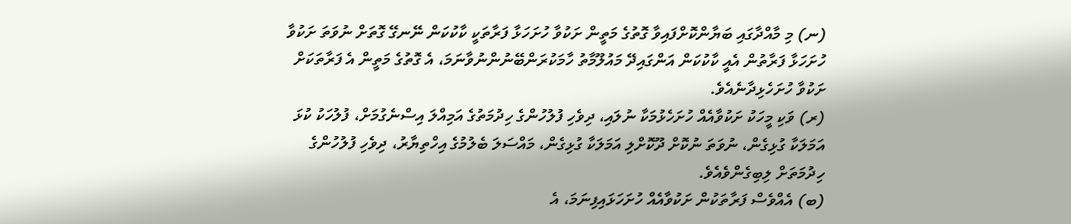(ނ) މި މާއްދާގައި ބަޔާންކޮށްފައިވާ ގޮތުގެ މަތީން ށަކުވާ ހުށަހަޅާ ފަރާތަކީ ކާކުކަން ނޭނގޭ ގޮތަށް ނުވަތަ ށަކުވާ ހުށަހަޅާ ފަރާތުން އެއީ ކާކުކަން އަންގައިދޭ މައުލޫމާތު ހާމަކުރަންބޭނުންނުވާނަމަ، އެ ގޮތުގެ މަތީން އެ ފަރާތަކަށް ށަކުވާ ހުށަހެޅިދާނެއެވެ.
(ރ) ވަކި މީހަކު ށަކުވާއެއް ހުށަހެޅުމަކާ ނުލައި، ދިވެހި ފުލުހުންގެ ހިދުމަތުގެ އަމިއްލަ އިސްނެގުމަށް، ފުލުހަކު ކުޅަ އަމަލަކާ ގުޅިގެން، ނުވަތަ ނުކޮށް ދޫކޮށްލި އަމަލަކާ ގުޅިގެން، މައްސަލަ ބެލުމުގެ އިހްތިޔާރު، ދިވެހި ފުލުހުންގެ ހިދުމަތަށް ލިބިގެންވެއެވެ.
(ބ) އެއްވެސް ފަރާތަކުން ށަކުވާއެއް ހުށަހަޅައިފިނަމަ، އެ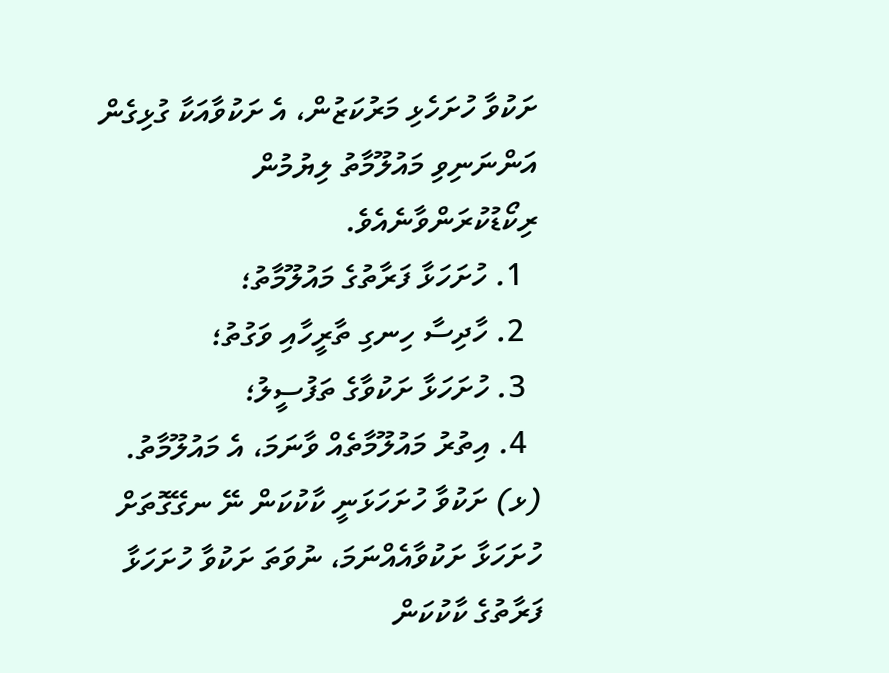ށަކުވާ ހުށަހެޅި މަރުކަޒުން، އެ ށަކުވާއަކާ ގުޅިގެން އަންނަނިވި މައުލޫމާތު ލިޔުމުން ރިކޯޑުކުރަންވާނެއެވެ.
  1. ހުށަހަޅާ ފަރާތުގެ މައުލޫމާތު؛
  2. ހާދިސާ ހިނގި ތާރީހާއި ވަގުތު؛
  3. ހުށަހަޅާ ށަކުވާގެ ތަފުސީލު؛
  4. އިތުރު މައުލޫމާތެއް ވާނަމަ، އެ މައުލޫމާތު.
(ޅ) ށަކުވާ ހުށަހަޅަނީ ކާކުކަން ނޭ ނގޭގޮތަށް ހުށަހަޅާ ށަކުވާއެއްނަމަ، ނުވަތަ ށަކުވާ ހުށަހަޅާ ފަރާތުގެ ކާކުކަން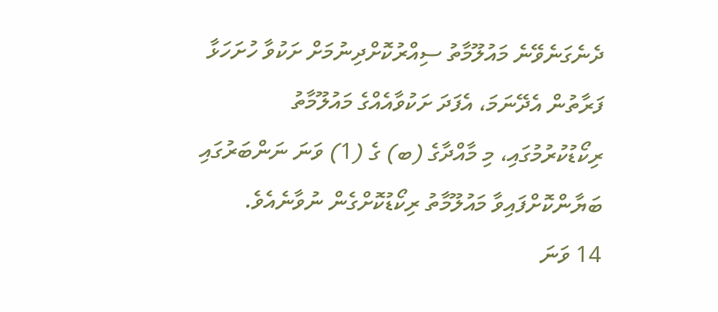ދެނެގަނެވޭނެ މައުލޫމާތު ސިއްރުކޮށްދިނުމަށް ށަކުވާ ހުށަހަޅާ ފަރާތުން އެދޭނަމަ، އެފަދަ ށަކުވާއެއްގެ މައުލޫމާތު ރިކޯޑުކުރުމުގައި، މި މާއްދާގެ (ބ) ގެ (1) ވަނަ ނަންބަރުގައި ބަޔާންކޮށްފައިވާ މައުލޫމާތު ރިކޯޑުކޮށްގެން ނުވާނެއެވެ.
14 ވަނަ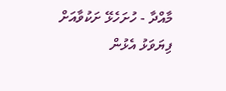މާއްދާ - ހުށަހެޅޭ ށަކުވާއަށް ފިޔަވަޅު އެޅުން